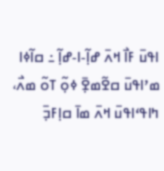ߊߟߎ߫ ߓߊ߯ ߞߍ߫ ߝߊ߲߬-ߊ-ߝߊ߲߬ ߸ ߛߊ߬ߦߊ ߘߴߊߟߎ߫ ߛߐ߬ߘߐ߲߫ ߦߋ߲߬ ߠߋ߬ ߘߍ߯، ߤߊߟߵߊߟߎ߫ ߞߍ߫ ߘߊ߫ ߛߊ߲ߓߏ߲߫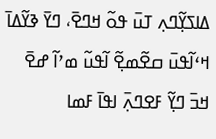ߡߊߖߌ߲߬ߣߍ߲ ߠߎ߫ ߟߋ߬ ߞߣߐ߫، ߣߌ߫ ߢߌ߬ߡߊ߫ ߞߵߊ߬ߟߎ߫ ߛߐ߬ߘߐ߲߬ ߊ߬ߟߎ߬ ߘߴߊ߬ ߝߐ߫ ߞߏ߫ ߣߌ߲߬ ߓߐߣߍ߲߫ ߊߟߊ߫ ߓߘߊ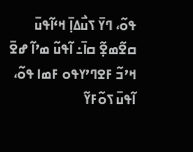ߟߋ߬، ߣߌ߫ ߖߎ߯ߡߊ߲߫ ߞߵߊ߬ߟߎ߫ ߛߐ߬ߘߐ߲߬ ߛߊ߫߸ ߊ߬ߟߎ߬ ߘߴߊ߬ ߝߐ߫ ߞߴߏ߬ ߓߐߣߴߌߟߋ ߓߘߊ ߟߋ߬، ߊ߬ߟߎ߫ ߖߋ߬ߓߌ߬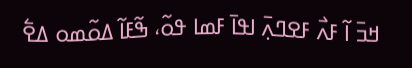ߞߏ߫ ߊ߬ ߓߍ߯ ߓߐߣߍ߲߫ ߊߟߊ߫ ߓߘߊ ߟߋ߬، ߒ߬ߓߊ߬ ߡߋ߬ߘߋ ߡߐ߱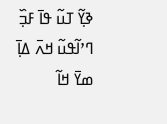ߢߌ߲߬ ߠߎ߬ ߟߊ߫ ߓߏ߲߰ ߣߴߊ߬ߟߎ߬ ߞߍ߫ ߡߊ߲߫ ߘߌ߫ ߞߊ߬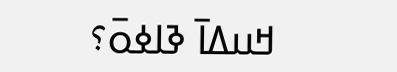ߞߎߡߊ߫ ߢߊߦߋ߫؟